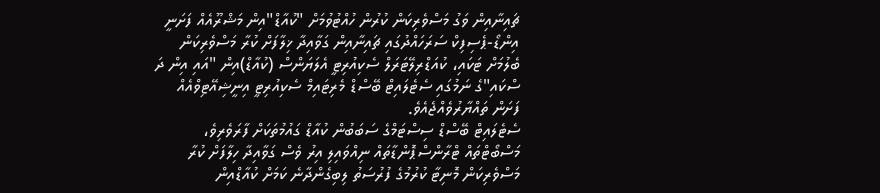ޗައިނާއިން ވަގު މަސްވެރިކަން ކުރުން ހުއްޓުވުމަށް "ކުއާޑް"އިން މަޝްރޫއެއް ފަށަނީ
އިންޑޯ-ޕެސިފިކް ސަރަހައްދުގައި ޗައިނާއިން ގަވާއިދާ ޚިލާފަށް ކުރާ މަސްވެރިކަން ބެލުމަށް ޓަކައި، ކުއަޑްރިލޭޓަރަލް ސެކިއުރިޓީ އެލަޔަންސް (ކުއާޑް)އިން "އައި އިން ދަ ސްކައި"ގެ ނަމުގައި ސެޓެލައިޓް ބޭސްޑް މެރިޓައިމް ސެކިއުރިޓީ އިނީޝިއޭޓިވްއެއް ފަށަން ތައްޔާރުވެއްޖެއެވެ.
ސެޓެލައިޓް ބޭސްޑް ސިސްޓަމްގެ ސަބަބުން ކުއާޑް ގައުމުތަކަށް ފާރަވެރިވެ، މަސްބޯޓްތައް ޓްރާންސްޕޮންޑާތައް ނިއްވައިލި އިރު ވެސް ގަވާއިދާ ހިލާފަށް ކުރާ މަސްވެރިކަން މޮނިޓާ ކުރުމުގެ ފުރުސަތު ލިބިގެންދާނެ ކަމަށް ކުއާޑްއިން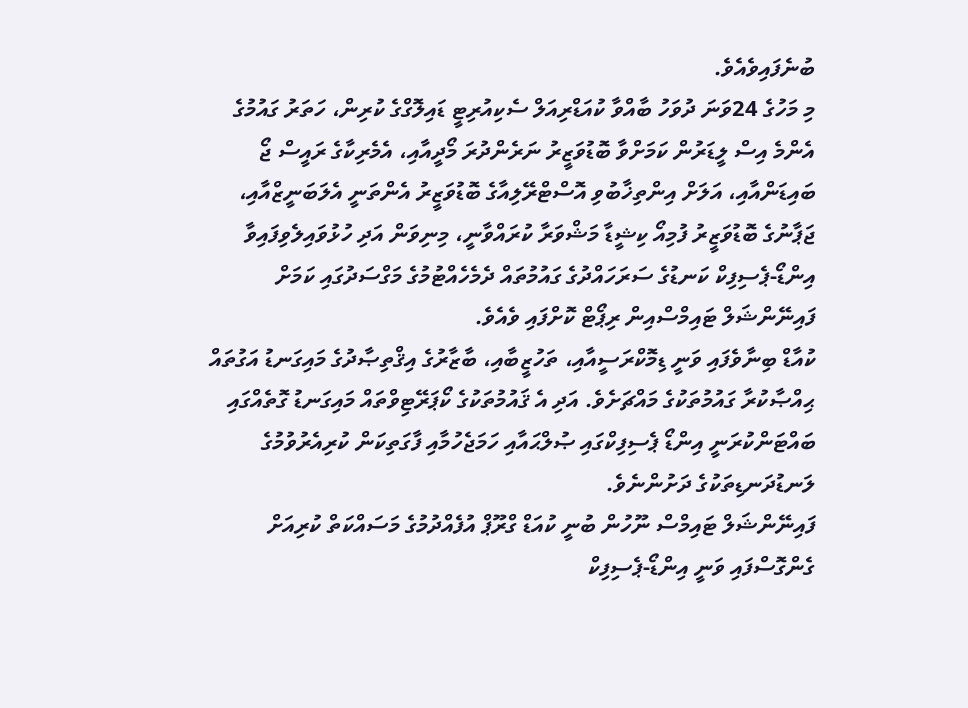ބުނެފައިވެއެވެ.
މި މަހުގެ 24ވަނަ ދުވަހު ބާއްވާ ކުއަޑްރިއަލް ސެކިއުރިޓީ ޑައިލޮގްގެ ކުރިން، ހަތަރު ގައުމުގެ އެންމެ އިސް ލީޑަރުން ކަމަށްވާ ބޮޑުވަޒީރު ނަރެންދުރަ މޯދީއާއި، އެމެރިކާގެ ރައީސް ޖޯ ބައިޑަންއާއި، އަލަށް އިންތިޚާބުވި އޮސްޓްރޭލިއާގެ ބޮޑުވަޒީރު އެންތަނީ އެލަބަނީޒްއާއި، ޖަޕާނުގެ ބޮޑުވަޒީރު ފުމިއޯ ކިޝީޑާ މަޝްވަރާ ކުރައްވާނީ، މިނިވަން އަދި ހުޅުވައިލެވިފައިވާ އިންޑޯ-ޕެސިފިކް ކަނޑުގެ ސަރަހައްދުގެ ގައުމުތައް ދެމެހެއްޓުމުގެ މަގްސަދުގައި ކަމަށް ފައިނޭންޝަލް ޓައިމްސްއިން ރިޕޯޓް ކޮށްފައި ވެއެވެ.
ކުއާޑް ބިނާވެފައި ވަނީ ޑިމޮކްރަސީއާއި، ތަހުޒީބާއި، ބާޒާރުގެ އިޤްތިޞާދުގެ މައިގަނޑު އަގުތައް ޙިއްޞާކުރާ ގައުމުތަކުގެ މައްޗަށެވެ. އަދި އެ ޤައުމުތަކުގެ ކޯޕަރޭޓިވްތައް މައިގަނޑު ގޮތެއްގައި ބައްޓަންކުރަނީ އިންޑޯ ޕެސިފިކްގައި ޞުލްޙައާއި ހަމަޖެހުމާއި ފާގަތިކަން ކުރިއެރުވުމުގެ ލަނޑުދަނޑިތަކުގެ ދަށުންނެވެ.
ފައިނޭންޝަލް ޓައިމްސް ނޫހުން ބުނީ ކުއަޑް ގްރޫޕް އުފެއްދުމުގެ މަސައްކަތް ކުރިއަށް ގެންގޮސްފައި ވަނީ އިންޑޯ-ޕެސިފިކް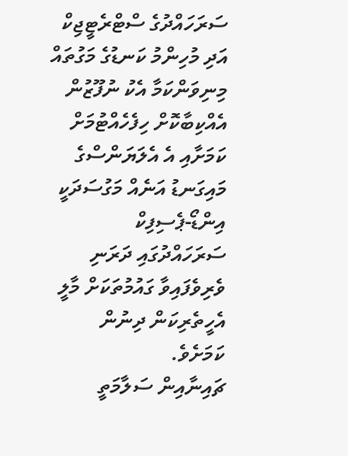ސަރަހައްދުގެ ސްޓްރެޓީޖިކް އަދި މުހިންމު ކަނޑުގެ މަގުތައް މިނިވަންކަމާ އެކު ނުފޫޒުން އެއްކިބާކޮށް ހިފެހެއްޓުމަށް ކަމަށާއި އެ އެލަޔަންސްގެ މައިގަނޑު އަނެއް މަގުސަދަކީ އިންޑޯ-ޕެސިފިކް ސަރަހައްދުގައި ދަރަނި ވެރިވެފައިވާ ގައުމުތަކަށް މާލީ އެހީތެރިކަން ދިނުން ކަމަށެވެ.
ޗައިނާއިން ސަލާމަތީ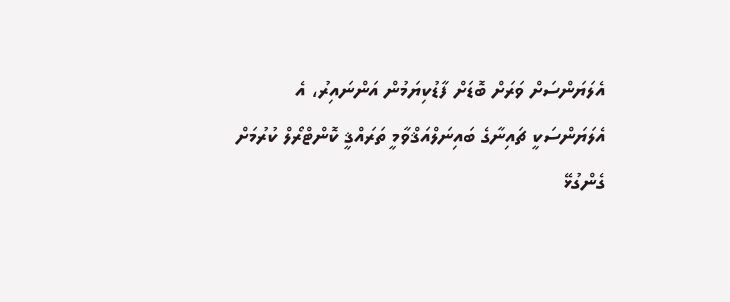އެލަޔަންސަށް ވަރަށް ބޮޑަށް ފާޑުކިޔަމުން އަންނައިރު، އެ އެލަޔަންސަކީ ޗައިނާގެ ބައިނަލްއަޤްވާމީ ތަރައްޤީ ކޮންޓްރޯލް ކުރުމަށް ގެންގުޅޭ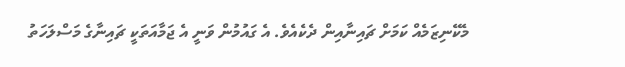މެކޭނިޒަމެއް ކަމަށް ޗައިނާއިން ދެކެއެވެ. އެ ގައުމުން ވަނީ އެ ޖަމާއަތަކީ ޗައިނާގެ މަސްލަހަތު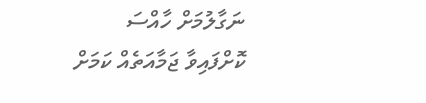ނަގާލުމަށް ހާއްސަ ކޮށްފައިވާ ޖަމާއަތެއް ކަމަށް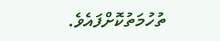ތުހުމަތުކޮށްފައެވެ.